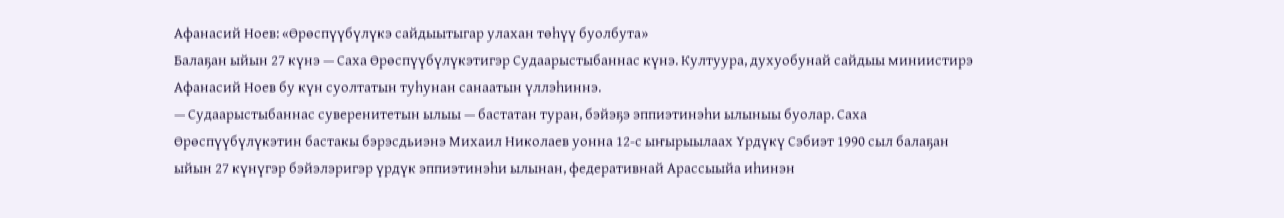Афанасий Ноев: «Өрөспүүбүлүкэ сайдыытыгар улахан төһүү буолбута»
Балаҕан ыйын 27 күнэ — Саха Өрөспүүбүлүкэтигэр Судаарыстыбаннас күнэ. Култуура, духуобунай сайдыы миниистирэ Афанасий Ноев бу күн суолтатын туһунан санаатын үллэһиннэ.
— Судаарыстыбаннас суверенитетын ылыы — бастатан туран, бэйэҕэ эппиэтинэһи ылыныы буолар. Саха Өрөспүүбүлүкэтин бастакы бэрэсдьиэнэ Михаил Николаев уонна 12-с ыҥырыылаах Үрдүкү Сэбиэт 1990 сыл балаҕан ыйын 27 күнүгэр бэйэлэригэр үрдүк эппиэтинэһи ылынан, федеративнай Арассыыйа иһинэн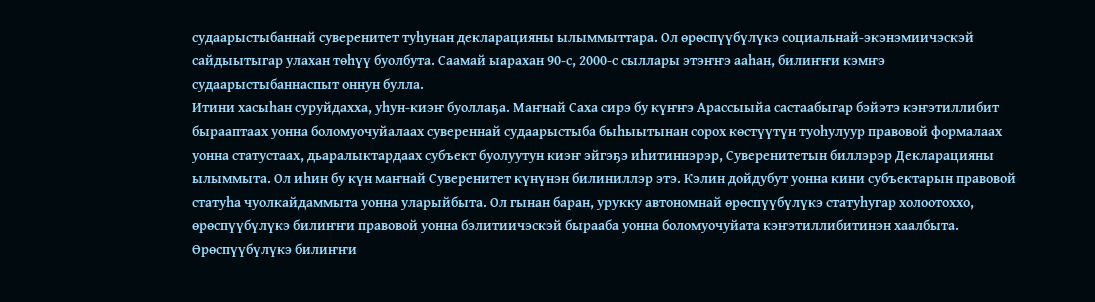судаарыстыбаннай суверенитет туһунан декларацияны ылыммыттара. Ол өрөспүүбүлүкэ социальнай-экэнэмиичэскэй сайдыытыгар улахан төһүү буолбута. Саамай ыарахан 90-с, 2000-с сыллары этэҥҥэ ааһан, билиҥҥи кэмҥэ судаарыстыбаннаспыт оннун булла.
Итини хасыһан суруйдахха, уһун-киэҥ буоллаҕа. Маҥнай Саха сирэ бу күҥҥэ Арассыыйа састаабыгар бэйэтэ кэҥэтиллибит бырааптаах уонна боломуочуйалаах сувереннай судаарыстыба быһыытынан сорох көстүүтүн туоһулуур правовой формалаах уонна статустаах, дьаралыктардаах субъект буолуутун киэҥ эйгэҕэ иһитиннэрэр, Суверенитетын биллэрэр Декларацияны ылыммыта. Ол иһин бу күн маҥнай Суверенитет күнүнэн билиниллэр этэ. Кэлин дойдубут уонна кини субъектарын правовой статуһа чуолкайдаммыта уонна уларыйбыта. Ол гынан баран, урукку автономнай өрөспүүбүлүкэ статуһугар холоотоххо, өрөспүүбүлүкэ билиҥҥи правовой уонна бэлитиичэскэй бырааба уонна боломуочуйата кэҥэтиллибитинэн хаалбыта.
Өрөспүүбүлүкэ билиҥҥи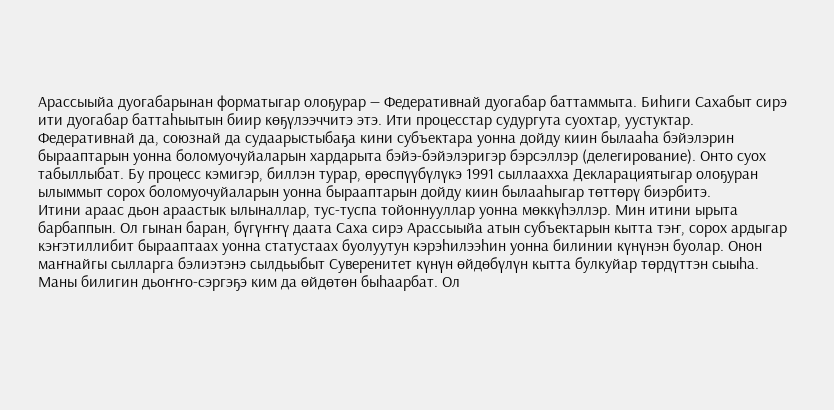Арассыыйа дуогабарынан форматыгар олоҕурар — Федеративнай дуогабар баттаммыта. Биһиги Сахабыт сирэ ити дуогабар баттаһыытын биир көҕүлээччитэ этэ. Ити процесстар судургута суохтар, уустуктар. Федеративнай да, союзнай да судаарыстыбаҕа кини субъектара уонна дойду киин былааһа бэйэлэрин бырааптарын уонна боломуочуйаларын хардарыта бэйэ-бэйэлэригэр бэрсэллэр (делегирование). Онто суох табыллыбат. Бу процесс кэмигэр, биллэн турар, өрөспүүбүлүкэ 1991 сыллаахха Декларациятыгар олоҕуран ылыммыт сорох боломуочуйаларын уонна бырааптарын дойду киин былааһыгар төттөрү биэрбитэ.
Итини араас дьон араастык ылыналлар, тус-туспа тойоннууллар уонна мөккүһэллэр. Мин итини ырыта барбаппын. Ол гынан баран, бүгүҥҥү даата Саха сирэ Арассыыйа атын субъектарын кытта тэҥ, сорох ардыгар кэҥэтиллибит бырааптаах уонна статустаах буолуутун кэрэһилээһин уонна билинии күнүнэн буолар. Онон маҥнайгы сылларга бэлиэтэнэ сылдьыбыт Суверенитет күнүн өйдөбүлүн кытта булкуйар төрдүттэн сыыһа. Маны билигин дьоҥҥо-сэргэҕэ ким да өйдөтөн быһаарбат. Ол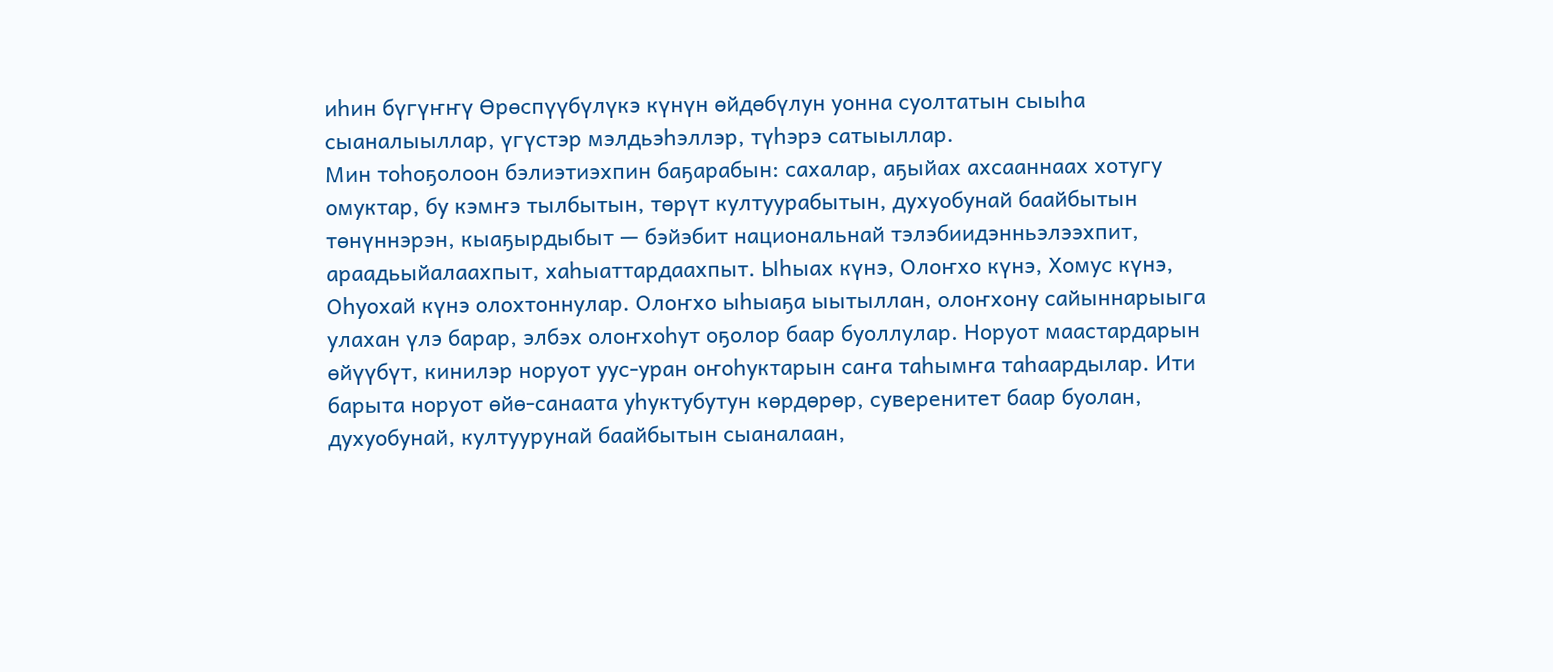иһин бүгүҥҥү Өрөспүүбүлүкэ күнүн өйдөбүлун уонна суолтатын сыыһа сыаналыыллар, үгүстэр мэлдьэһэллэр, түһэрэ сатыыллар.
Мин тоһоҕолоон бэлиэтиэхпин баҕарабын: сахалар, аҕыйах ахсааннаах хотугу омуктар, бу кэмҥэ тылбытын, төрүт култуурабытын, духуобунай баайбытын төнүннэрэн, кыаҕырдыбыт — бэйэбит национальнай тэлэбиидэнньэлээхпит, араадьыйалаахпыт, хаһыаттардаахпыт. Ыһыах күнэ, Олоҥхо күнэ, Хомус күнэ, Оһуохай күнэ олохтоннулар. Олоҥхо ыһыаҕа ыытыллан, олоҥхону сайыннарыыга улахан үлэ барар, элбэх олоҥхоһут оҕолор баар буоллулар. Норуот маастардарын өйүүбүт, кинилэр норуот уус-уран оҥоһуктарын саҥа таһымҥа таһаардылар. Ити барыта норуот өйө-санаата уһуктубутун көрдөрөр, суверенитет баар буолан, духуобунай, култуурунай баайбытын сыаналаан,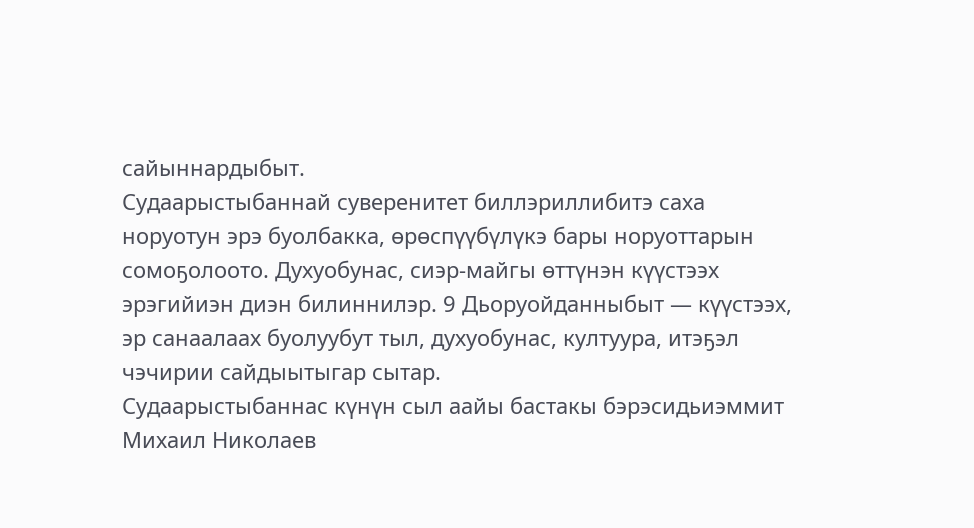сайыннардыбыт.
Судаарыстыбаннай суверенитет биллэриллибитэ саха норуотун эрэ буолбакка, өрөспүүбүлүкэ бары норуоттарын сомоҕолоото. Духуобунас, сиэр-майгы өттүнэн күүстээх эрэгийиэн диэн билиннилэр. 9 Дьоруойданныбыт — күүстээх, эр санаалаах буолуубут тыл, духуобунас, култуура, итэҕэл чэчирии сайдыытыгар сытар.
Судаарыстыбаннас күнүн сыл аайы бастакы бэрэсидьиэммит Михаил Николаев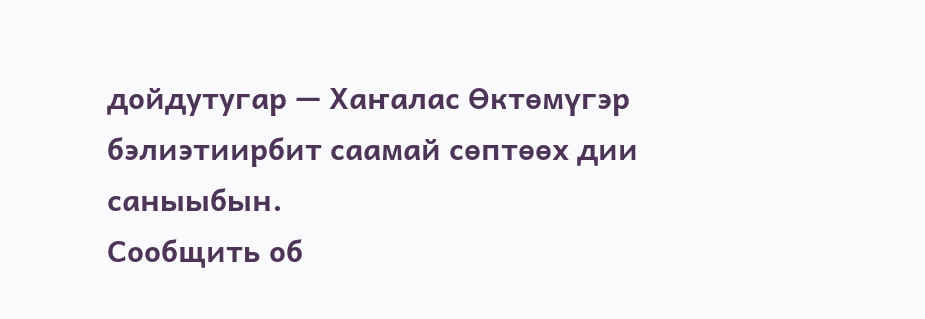дойдутугар — Хаҥалас Өктөмүгэр бэлиэтиирбит саамай сөптөөх дии саныыбын.
Сообщить об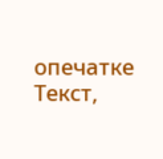опечатке
Текст,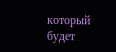который будет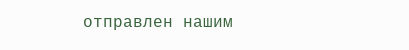отправлен нашим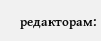редакторам: